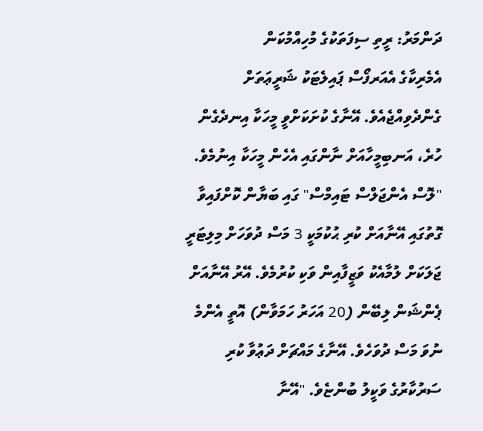ދަންމަރު: ރީތި ސިފަތަކުގެ މުހިއްމުކަން
އެމެރިކާގެ އެއަރފޯސް ޕައިލެޓަކު ޝަރީޢަތަށް ގެންދެވިއްޖެއެވެ. އޭނާގެ ކުށަކަށްވީ މީހަކާ އިނދެގެން ހުރެ، އަނބިމީހާއަށް ނާންގައި އެހެން މީހަކާ އިނުމެވެ. "ލޮސް އެންޖަލްސް ޓައިމްސް" ގައި ބަޔާން ކޮށްފައިވާ ގޮތުގައި އޭނާއަށް ކުރި ޙުކުމަކީ 3 މަސް ދުވަހަށް މިލިޓަރީ ޖަލަކަށް ލުމާއެކު ވަޒީފާއިން ވަކި ކުރުމެވެ. އޭރު އޭނާއަށް ޕެންޝަން ލިބޭން (20 އަހަރު ހަމަވާން) އޮތީ އެންމެ ނުވަ މަސް ދުވަހެވެ. އޭނާގެ މައްޗަށް ދަޢުވާ ކުރި ސަރުކާރުގެ ވަކީލު ބުންޏެވެ. "އޭނާ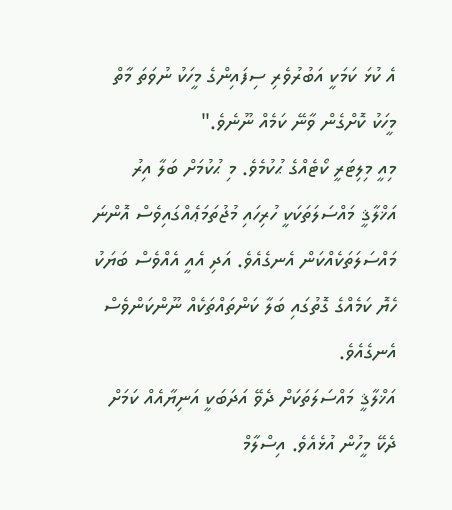އެ ކުޅަ ކަމަކީ އަބުރުވެރި ސިފައިންގެ މީހަކު ނުވަތަ މާތް މީހަކު ކޮށްގެން ވާނޭ ކަމެއް ނޫނެވެ."
މިއީ މިލިޓަރީ ކޯޓެއްގެ ޙުކުމެވެ. މި ޙުކުމަށް ބަލާ އިރު އަޚްލާޤީ މައްސަލަތަކަކީ ހުރިހައި މުޖުތަމަޢެއްގައިވެސް އޮންނަ މައްސަލަތަކެއްކަން އެނގެއެވެ. އަދި އެއީ އެއްވެސް ބަޔަކު ހެޔޮ ކަމެއްގެ ގޮތުގައި ބަލާ ކަންތައްތަކެއް ނޫންކަންވެސް އެނގެއެވެ.
އަޚްލާޤީ މައްސަލަތަކަށް ދެވޭ އަދަބަކީ އަނިޔާއެއް ކަމަށް ދެކޭ މީހުން އުޅެއެވެ. އިސްލާމް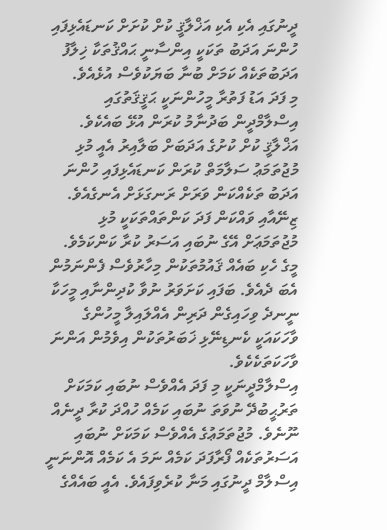ދީނުގައި އެކި އެކި އަޚްލާޤީ ކުށް ކުށަށް ކަނޑައެޅިފައި ހުންނަ އަދަބު ތަކަކީ އިންސާނީ ޙައްޤުތަކާ ޚިލާފު އަދަބުތަކެއް ކަމަށް ބުނާ ބަޔަކުވެސް އުޅެއެވެ.
މި ފަދަ އަޑު ފަތުރާ މީހުންނަކީ ޙަޤީޤަތުގައި އިސްލާމްދީން ބަދުނާމު ކުރަން އުޅޭ ބައެކެވެ. އަޚްލާޤީ ކުށް ކުށުގެ އަދަބަށް ބަލާއިރު އެއީ މުޅި މުޖުތަމަޢު ސަލާމަތް ކުރަން ކަނޑައެޅިފައި ހުންނަ އަދަބު ތަކެއްކަން ވަރަށް ރަނގަޅަށް އެނގެއެވެ. ޒިނޭއާއި ވައްކަން ފަދަ ކަންތައްތަކަކީ މުޅި މުޖުތަމަޢަށް އޭގެ ނުބައި އަސަރު ކުރާ ކަންކަމެވެ. މީގެ ހެކި ބައެއް ޤައުމުތަކުން މިހާރުވެސް ފެންނަމުން އެބަ ދެއެވެ. ބަފައި ކަށަވަރު ނުވާ ކުދިންނާއި މީހަކާ ނީނދެ ވިހައިގެން ދަރިން އެއްލައިލާ މީހުންގެ ވާހަކައަކީ ކެނޑިނޭޅި ޚަބަރުތަކުން އިވެމުން އަންނަ ވާހަކަތަކެކެވެ.
އިސްލާމްދީނަކީ މި ފަދަ އެއްވެސް ނުބައި ކަމަކަށް ތަރުޙީބުދޭ ނުވަތަ ނުބައި ކަމެއް ހުއްދަ ކުރާ ދީނެއް ނޫނެވެ. މުޖުތަމަޢުގެ އެއްވެސް ކަމަކަށް ނުބައި އަސަރުތަކެއް ފޯރާފަދަ ކަމެއް ނަމަ އެ ކަމެއް އޮންނަނީ އިސްލާމް ދީނުގައި މަނާ ކުރެވިފައެވެ. އެއީ ބައެއްގެ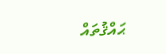ޙައްޤުތައް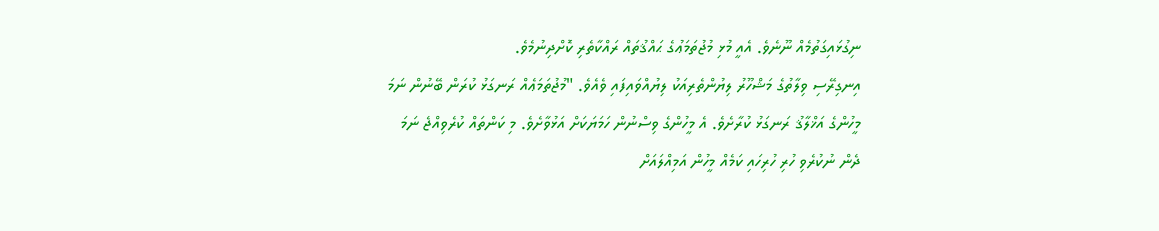ނިގުޅައިގަތުމެއް ނޫނެވެ. އެއީ މުޅި މުޖުތަމަޢުގެ ޙައްޤުތައް ރައްކާތެރި ކޮށްދިނުމެވެ.
އިނގިރޭސި ވިލާތުގެ މަޝްހޫރު ލިޔުންތެރިއަކު ލިޔުއްވައިފައި ވެއެވެ. "މުޖުތަމަޢެއް ރަނގަޅު ކުރަން ބޭނުން ނަމަ މީހުންގެ އަޚްލާޤު ރަނގަޅު ކުރާށެވެ. އެ މީހުންގެ ވިސްނުން ހަމަޔަކަށް އަޅުވާށެވެ. މި ކަންތައް ކުރެވިއްޖެ ނަމަ ދެން ނުކުރެވި ހުރި ހުރިހައި ކަމެއް މީހުން އަމިއްލައަށް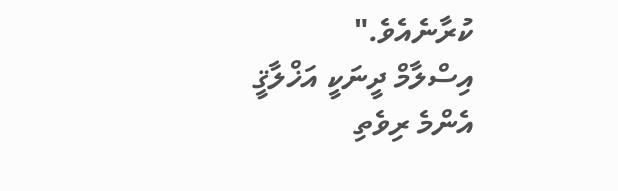ކުރާނެއެވެ."
އިސްލާމް ދީނަކީ އަޚްލާޤީ އެންމެ ރިވެތި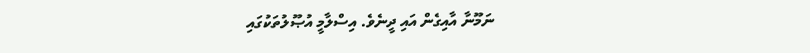ނަމޫނާ އާއިގެން އައި ދީނެވެ. އިސްލާމީ އުޞޫލުތަކުގައި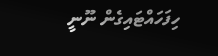ހިފަހައްޓައިގެން ނޫނީ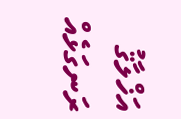އަޚްލާޤު ރަނގަޅެއް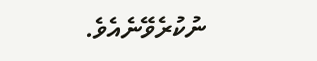ނުކުރެވޭނެއެވެ.